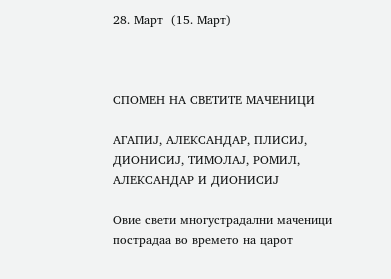28. Март  (15. Март)



СПОМЕН НА СВЕТИТЕ МАЧЕНИЦИ

АГАПИЈ, АЛЕКСАНДАР, ПЛИСИЈ, ДИОНИСИЈ, ТИМОЛАЈ, РОМИЛ, АЛЕКСАНДАР И ДИОНИСИЈ

Овие свети многустрадални маченици пострадаа во времето на царот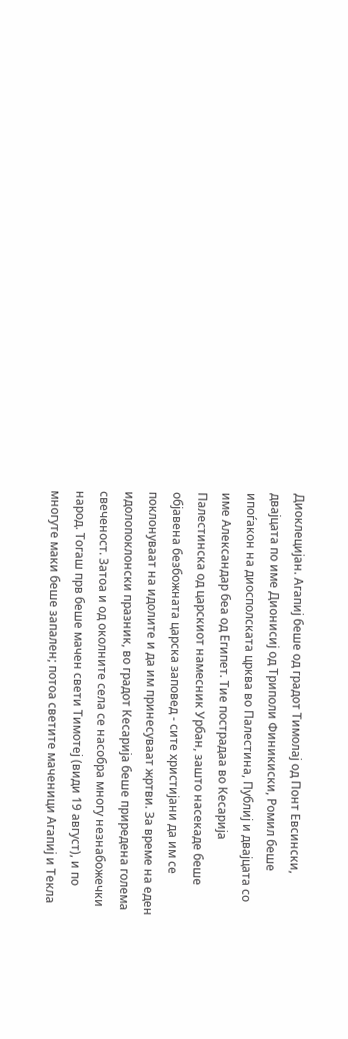Диоклецијан. Агапиј беше од градот Тимолај од Понт Евсински, двајцата по име Дионисиј од Триполи Финикиски, Ромил беше ипоѓакон на диосполската црква во Палестина, Публиј и двајцата со име Александар беа од Египет. Тие пострадаа во Кесарија Палестинска од царскиот намесник Урбан, зашто насекаде беше објавена безбожната царска заповед - сите христијани да им се поклонуваат на идолите и да им принесуваат жртви. За време на еден идолопоклонски празник, во градот Кесарија беше приредена голема свеченост. Затоа и од околните села се насобра многу незнабожечки народ. Тогаш прв беше мачен свети Тимотеј (види 19 август), и по многуте маки беше запален; потоа светите маченици Агапиј и Текла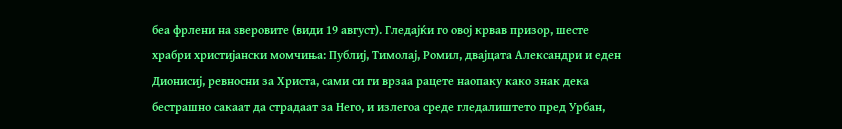беа фрлени на ѕверовите (види 19 август). Гледајќи го овој крвав призор, шесте храбри христијански момчиња: Публиј, Тимолај, Ромил, двајцата Александри и еден Дионисиј, ревносни за Христа, сами си ги врзаа рацете наопаку како знак дека бестрашно сакаат да страдаат за Него, и излегоа среде гледалиштето пред Урбан,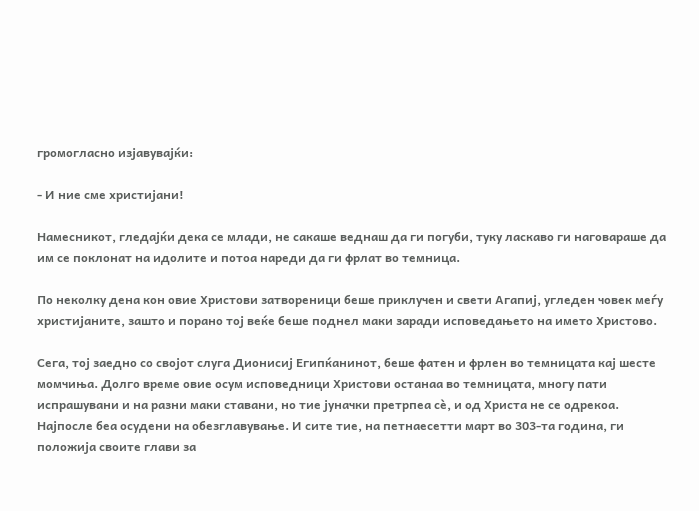громогласно изјавувајќи:

- И ние сме христијани!

Намесникот, гледајќи дека се млади, не сакаше веднаш да ги погуби, туку ласкаво ги наговараше да им се поклонат на идолите и потоа нареди да ги фрлат во темница.

По неколку дена кон овие Христови затвореници беше приклучен и свети Агапиј, угледен човек меѓу христијаните, зашто и порано тој веќе беше поднел маки заради исповедањето на името Христово.

Сега, тој заедно со својот слуга Дионисиј Египќанинот, беше фатен и фрлен во темницата кај шесте момчиња. Долго време овие осум исповедници Христови останаа во темницата, многу пати испрашувани и на разни маки ставани, но тие јуначки претрпеа сѐ, и од Христа не се одрекоа. Најпосле беа осудени на обезглавување. И сите тие, на петнаесетти март во 303-та година, ги положија своите глави за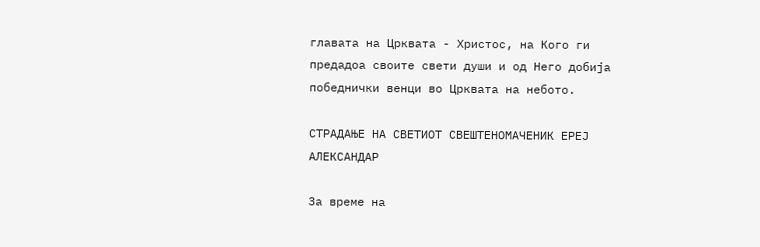главата на Црквата - Христос, на Кого ги предадоа своите свети души и од Него добија победнички венци во Црквата на небото.

СТРАДАЊЕ НА СВЕТИОТ СВЕШТЕНОМАЧЕНИК ЕРЕЈ АЛЕКСАНДАР

За време на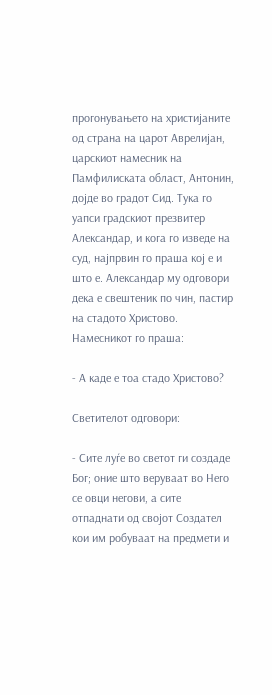прогонувањето на христијаните од страна на царот Аврелијан, царскиот намесник на Памфилиската област, Антонин, дојде во градот Сид. Тука го уапси градскиот презвитер Александар, и кога го изведе на суд, најпрвин го праша кој е и што е. Александар му одговори дека е свештеник по чин, пастир на стадото Христово. Намесникот го праша:

- А каде е тоа стадо Христово?

Светителот одговори:

- Сите луѓе во светот ги создаде Бог; оние што веруваат во Него се овци негови, а сите отпаднати од својот Создател кои им робуваат на предмети и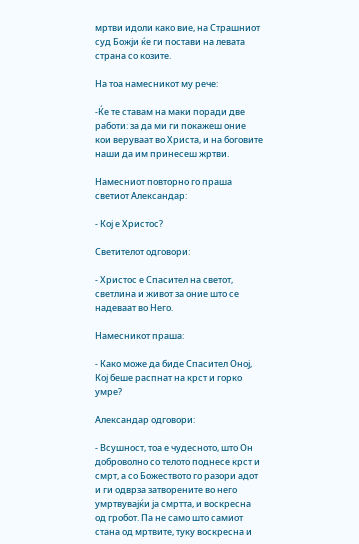мртви идоли како вие, на Страшниот суд Божји ќе ги постави на левата страна со козите.

На тоа намесникот му рече:

-Ќе те ставам на маки поради две работи: за да ми ги покажеш оние кои веруваат во Христа, и на боговите наши да им принесеш жртви.

Намесниот повторно го праша светиот Александар:

- Кој е Христос?

Светителот одговори:

- Христос е Спасител на светот, светлина и живот за оние што се надеваат во Него.

Намесникот праша:

- Како може да биде Спасител Оној, Кој беше распнат на крст и горко умре?

Александар одговори:

- Всушност, тоа е чудесното, што Он доброволно со телото поднесе крст и смрт, а со Божеството го разори адот и ги одврза затворените во него умртвувајќи ја смртта, и воскресна од гробот. Па не само што самиот стана од мртвите, туку воскресна и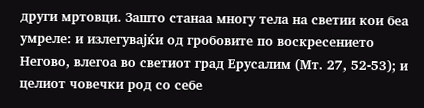други мртовци. Зашто станаа многу тела на светии кои беа умреле: и излегувајќи од гробовите по воскресението Негово, влегоа во светиот град Ерусалим (Мт. 27, 52-53); и целиот човечки род со себе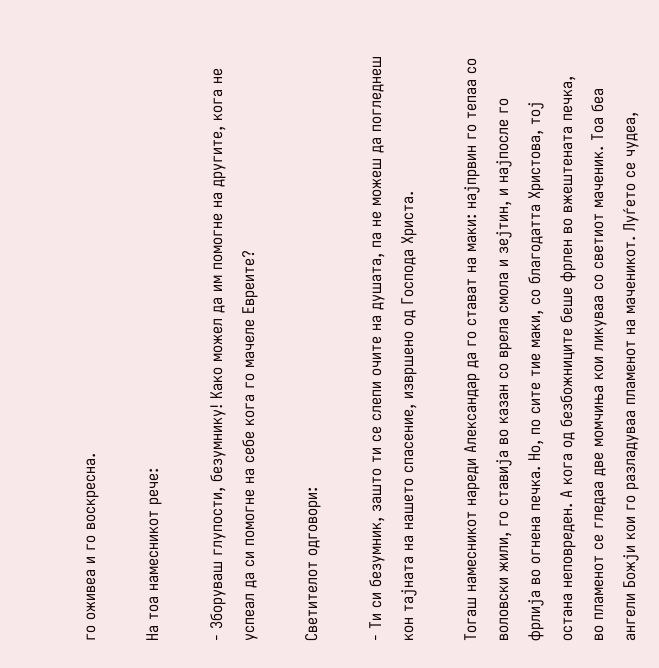го оживеа и го воскресна.

На тоа намесникот рече:

- Зборуваш глупости, безумнику! Како можел да им помогне на другите, кога не успеал да си помогне на себе кога го мачеле Евреите?

Светителот одговори:

- Ти си безумник, зашто ти се слепи очите на душата, па не можеш да погледнеш кон тајната на нашето спасение, извршено од Господа Христа.

Тогаш намесникот нареди Александар да го стават на маки: најпрвин го тепаа со воловски жили, го ставија во казан со врела смола и зејтин, и најпосле го фрлија во огнена печка. Но, по сите тие маки, со благодатта Христова, тој остана неповреден. А кога од безбожниците беше фрлен во вжештената печка, во пламенот се гледаа две момчиња кои ликуваа со светиот маченик. Тоа беа ангели Божји кои го разладуваа пламенот на маченикот. Луѓето се чудеа,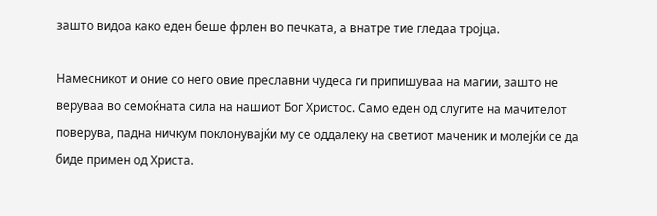зашто видоа како еден беше фрлен во печката, а внатре тие гледаа тројца.

Намесникот и оние со него овие преславни чудеса ги припишуваа на магии, зашто не веруваа во семоќната сила на нашиот Бог Христос. Само еден од слугите на мачителот поверува, падна ничкум поклонувајќи му се оддалеку на светиот маченик и молејќи се да биде примен од Христа.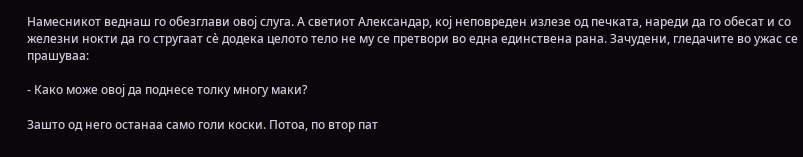Намесникот веднаш го обезглави овој слуга. А светиот Александар, кој неповреден излезе од печката, нареди да го обесат и со железни нокти да го стругаат сѐ додека целото тело не му се претвори во една единствена рана. Зачудени, гледачите во ужас се прашуваа:

- Како може овој да поднесе толку многу маки?

Зашто од него останаа само голи коски. Потоа, по втор пат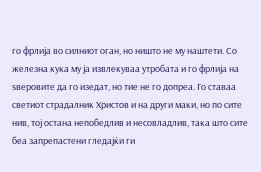го фрлија во силниот оган, но ништо не му наштети. Со железна кука му ја извлекуваа утробата и го фрлија на ѕверовите да го изедат, но тие не го допреа. Го ставаа светиот страдалник Христов и на други маки, но по сите нив, тој остана непобедлив и несовладлив, така што сите беа запрепастени гледајќи ги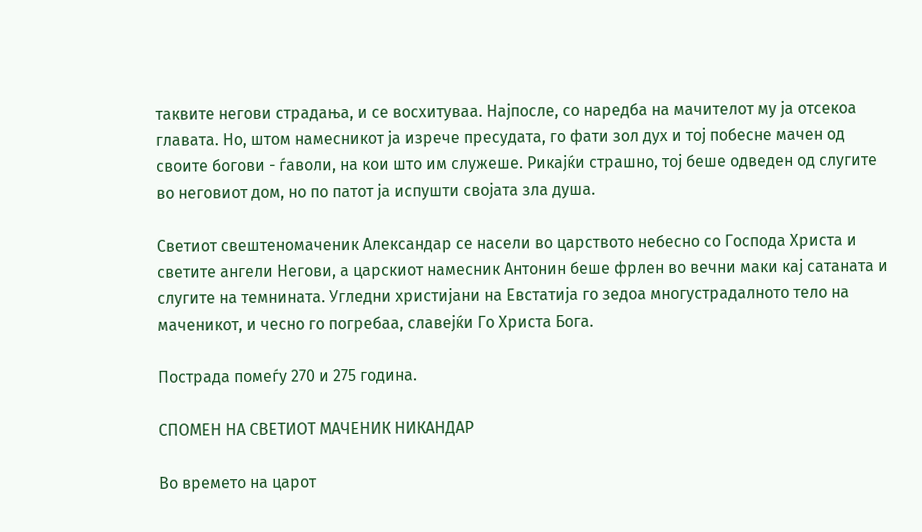таквите негови страдања, и се восхитуваа. Најпосле, со наредба на мачителот му ја отсекоа главата. Но, штом намесникот ја изрече пресудата, го фати зол дух и тој побесне мачен од своите богови - ѓаволи, на кои што им служеше. Рикајќи страшно, тој беше одведен од слугите во неговиот дом, но по патот ја испушти својата зла душа.

Светиот свештеномаченик Александар се насели во царството небесно со Господа Христа и светите ангели Негови, а царскиот намесник Антонин беше фрлен во вечни маки кај сатаната и слугите на темнината. Угледни христијани на Евстатија го зедоа многустрадалното тело на маченикот, и чесно го погребаа, славејќи Го Христа Бога.

Пострада помеѓу 270 и 275 година.

СПОМЕН НА СВЕТИОТ МАЧЕНИК НИКАНДАР

Во времето на царот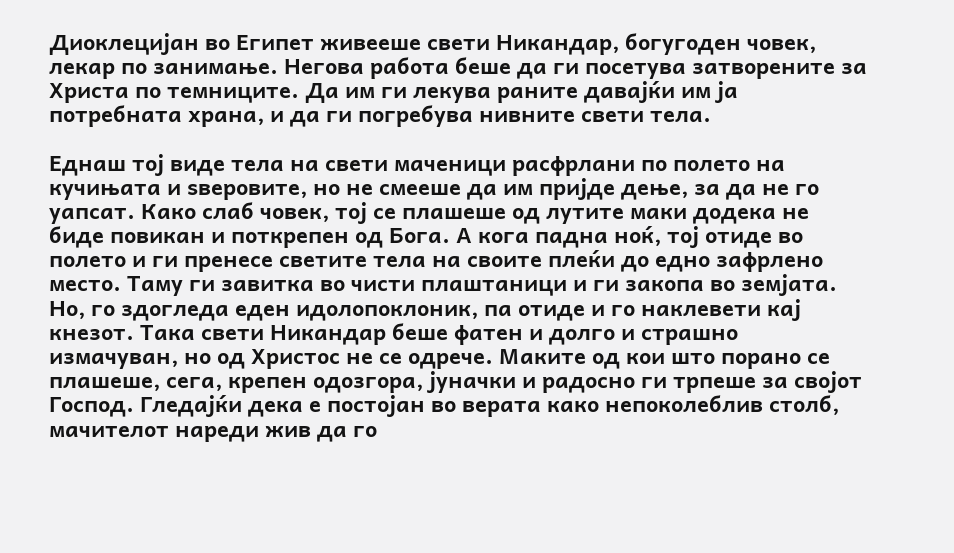Диоклецијан во Египет живееше свети Никандар, богугоден човек, лекар по занимање. Негова работа беше да ги посетува затворените за Христа по темниците. Да им ги лекува раните давајќи им ја потребната храна, и да ги погребува нивните свети тела.

Еднаш тој виде тела на свети маченици расфрлани по полето на кучињата и ѕверовите, но не смееше да им пријде дење, за да не го уапсат. Како слаб човек, тој се плашеше од лутите маки додека не биде повикан и поткрепен од Бога. А кога падна ноќ, тој отиде во полето и ги пренесе светите тела на своите плеќи до едно зафрлено место. Таму ги завитка во чисти плаштаници и ги закопа во земјата. Но, го здогледа еден идолопоклоник, па отиде и го наклевети кај кнезот. Така свети Никандар беше фатен и долго и страшно измачуван, но од Христос не се одрече. Маките од кои што порано се плашеше, сега, крепен одозгора, јуначки и радосно ги трпеше за својот Господ. Гледајќи дека е постојан во верата како непоколеблив столб, мачителот нареди жив да го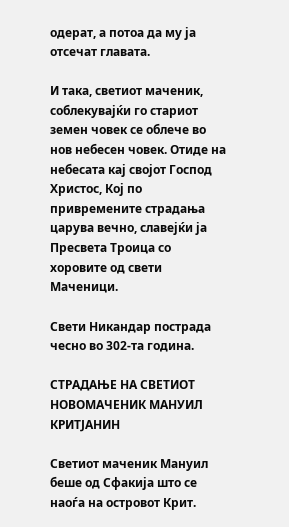одерат, а потоа да му ја отсечат главата.

И така, светиот маченик, соблекувајќи го стариот земен човек се облече во нов небесен човек. Отиде на небесата кај својот Господ Христос, Кој по привремените страдања царува вечно, славејќи ја Пресвета Троица со хоровите од свети Маченици.

Свети Никандар пострада чесно во 302-та година.

СТРАДАЊЕ НА СВЕТИОТ НОВОМАЧЕНИК МАНУИЛ КРИТЈАНИН

Светиот маченик Мануил беше од Сфакија што се наоѓа на островот Крит.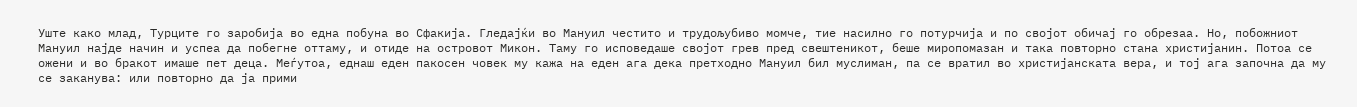Уште како млад, Турците го заробија во една побуна во Сфакија. Гледајќи во Мануил честито и трудољубиво момче, тие насилно го потурчија и по својот обичај го обрезаа. Но, побожниот Мануил најде начин и успеа да побегне оттаму, и отиде на островот Микон. Таму го исповедаше својот грев пред свештеникот, беше миропомазан и така повторно стана христијанин. Потоа се ожени и во бракот имаше пет деца. Меѓутоа, еднаш еден пакосен човек му кажа на еден ага дека претходно Мануил бил муслиман, па се вратил во христијанската вера, и тој ага започна да му се заканува: или повторно да ја прими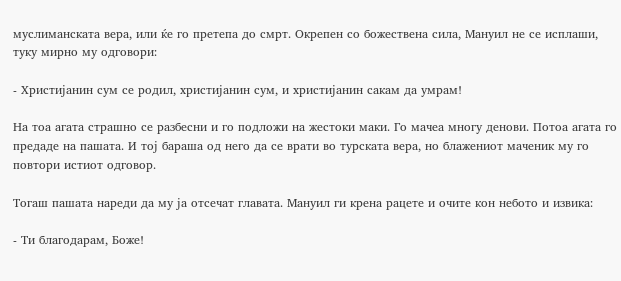муслиманската вера, или ќе го претепа до смрт. Окрепен со божествена сила, Мануил не се исплаши, туку мирно му одговори:

- Христијанин сум се родил, христијанин сум, и христијанин сакам да умрам!

На тоа агата страшно се разбесни и го подложи на жестоки маки. Го мачеа многу денови. Потоа агата го предаде на пашата. И тој бараша од него да се врати во турската вера, но блажениот маченик му го повтори истиот одговор.

Тогаш пашата нареди да му ја отсечат главата. Мануил ги крена рацете и очите кон небото и извика:

- Ти благодарам, Боже!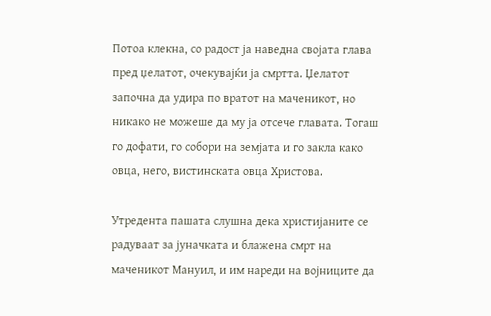Потоа клекна, со радост ја наведна својата глава пред џелатот, очекувајќи ја смртта. Џелатот започна да удира по вратот на маченикот, но никако не можеше да му ја отсече главата. Тогаш го дофати, го собори на земјата и го закла како овца, него, вистинската овца Христова.

Утредента пашата слушна дека христијаните се радуваат за јуначката и блажена смрт на маченикот Мануил, и им нареди на војниците да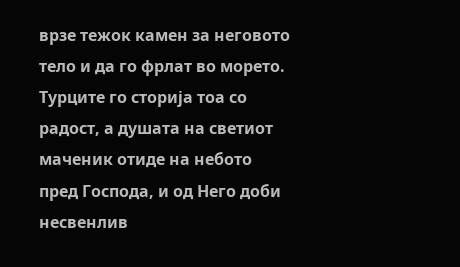врзе тежок камен за неговото тело и да го фрлат во морето. Турците го сторија тоа со радост, а душата на светиот маченик отиде на небото пред Господа, и од Него доби несвенлив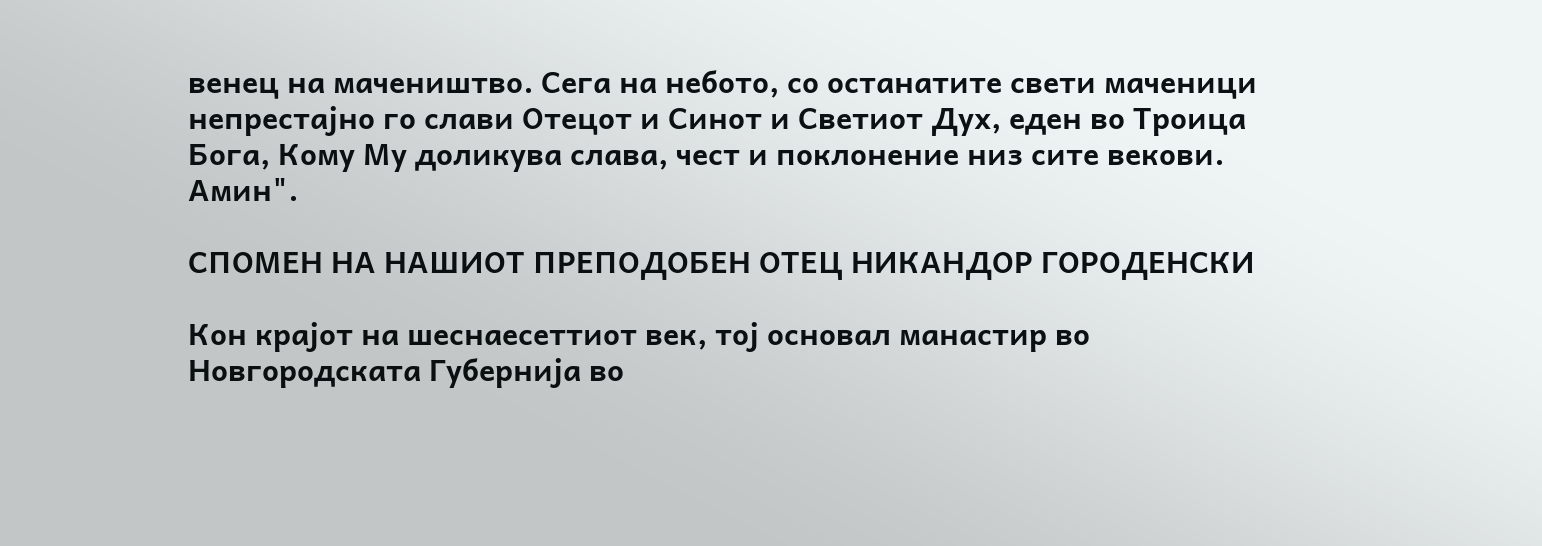венец на мачеништво. Сега на небото, со останатите свети маченици непрестајно го слави Отецот и Синот и Светиот Дух, еден во Троица Бога, Кому Му доликува слава, чест и поклонение низ сите векови. Амин".

СПОМЕН НА НАШИОТ ПРЕПОДОБЕН ОТЕЦ НИКАНДОР ГОРОДЕНСКИ

Кон крајот на шеснаесеттиот век, тој основал манастир во Новгородската Губернија во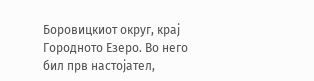Боровицкиот округ, крај Городното Езеро. Во него бил прв настојател,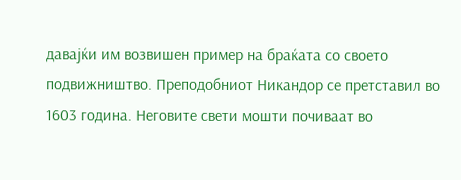давајќи им возвишен пример на браќата со своето подвижништво. Преподобниот Никандор се претставил во 1603 година. Неговите свети мошти почиваат во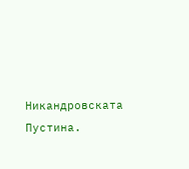Никандровската Пустина.